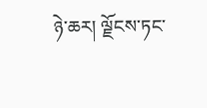ཉེ་ཆར། ལྗོངས་ཏང་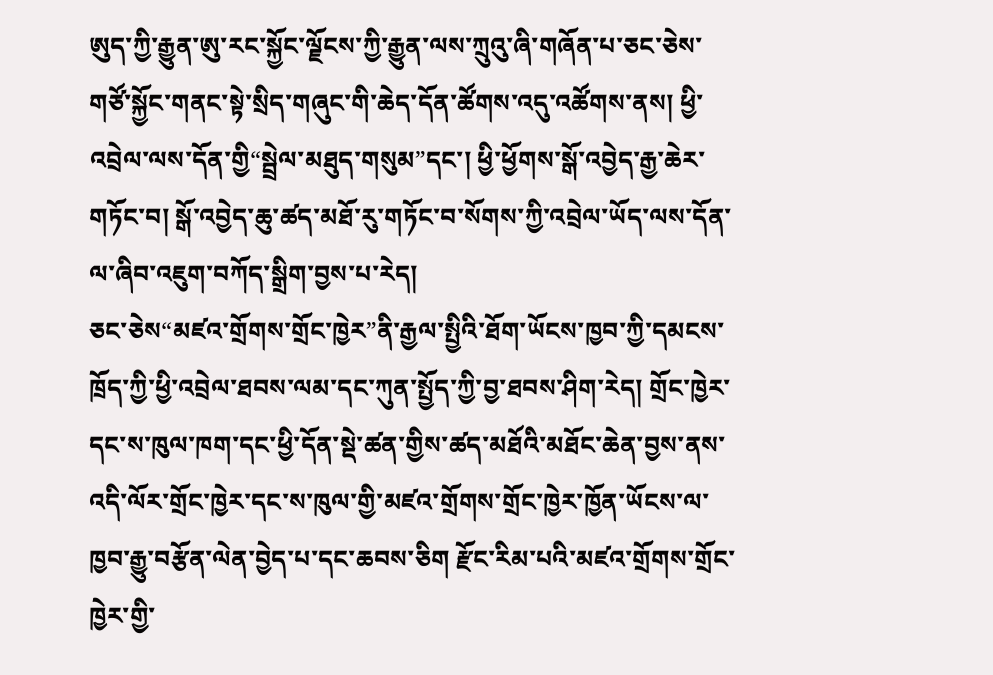ཨུད་ཀྱི་རྒྱུན་ཨུ་རང་སྐྱོང་ལྗོངས་ཀྱི་རྒྱུན་ལས་ཀྲུའུ་ཞི་གཞོན་པ་ཅང་ཅེས་གཙོ་སྐྱོང་གནང་སྟེ་སྲིད་གཞུང་གི་ཆེད་དོན་ཚོགས་འདུ་འཚོགས་ནས། ཕྱི་འབྲེལ་ལས་དོན་གྱི“སྦྲེལ་མཐུད་གསུམ”དང་། ཕྱི་ཕྱོགས་སྒོ་འབྱེད་རྒྱ་ཆེར་གཏོང་བ། སྒོ་འབྱེད་ཆུ་ཚད་མཐོ་རུ་གཏོང་བ་སོགས་ཀྱི་འབྲེལ་ཡོད་ལས་དོན་ལ་ཞིབ་འཇུག་བཀོད་སྒྲིག་བྱས་པ་རེད།
ཅང་ཅེས“མཛའ་གྲོགས་གྲོང་ཁྱེར”ནི་རྒྱལ་སྤྱིའི་ཐོག་ཡོངས་ཁྱབ་ཀྱི་དམངས་ཁྲོད་ཀྱི་ཕྱི་འབྲེལ་ཐབས་ལམ་དང་ཀུན་སྤྱོད་ཀྱི་བྱ་ཐབས་ཤིག་རེད། གྲོང་ཁྱེར་དང་ས་ཁུལ་ཁག་དང་ཕྱི་དོན་སྡེ་ཚན་གྱིས་ཚད་མཐོའི་མཐོང་ཆེན་བྱས་ནས་འདི་ལོར་གྲོང་ཁྱེར་དང་ས་ཁུལ་གྱི་མཛའ་གྲོགས་གྲོང་ཁྱེར་ཁྱོན་ཡོངས་ལ་ཁྱབ་རྒྱུ་བརྩོན་ལེན་བྱེད་པ་དང་ཆབས་ཅིག རྫོང་རིམ་པའི་མཛའ་གྲོགས་གྲོང་ཁྱེར་གྱི་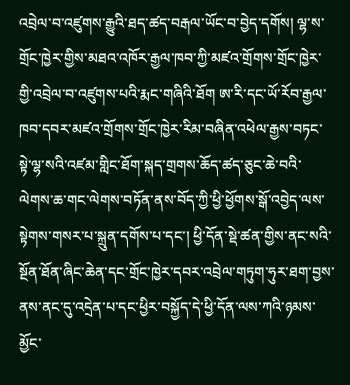འབྲེལ་བ་འཛུགས་རྒྱུའི་ཐད་ཚད་བརྒལ་ཡོང་བ་བྱེད་དགོས། ལྷ་ས་གྲོང་ཁྱེར་གྱིས་མཐའ་འཁོར་རྒྱལ་ཁབ་ཀྱི་མཛའ་གྲོགས་གྲོང་ཁྱེར་གྱི་འབྲེལ་བ་འཛུགས་པའི་རྨང་གཞིའི་ཐོག ཨ་རི་དང་ཡོ་རོབ་རྒྱལ་ཁབ་དབར་མཛའ་གྲོགས་གྲོང་ཁྱེར་རིམ་བཞིན་འཕེལ་རྒྱས་བཏང་སྟེ་ལྷ་སའི་འཛམ་གླིང་ཐོག་སྐད་གྲགས་ཆོད་ཚད་ཅུང་ཆེ་བའི་ལེགས་ཆ་གང་ལེགས་བཏོན་ནས་བོད་ཀྱི་ཕྱི་ཕྱོགས་སྒོ་འབྱེད་ལས་སྟེགས་གསར་པ་སྐྲུན་དགོས་པ་དང་། ཕྱི་དོན་སྡེ་ཚན་གྱིས་ནང་སའི་སྔོན་ཐོན་ཞིང་ཆེན་དང་གྲོང་ཁྱེར་དབར་འབྲེལ་གཏུག་ཧུར་ཐག་བྱས་ནས་ནང་དུ་འདྲེན་པ་དང་ཕྱིར་བསྐྱོད་དེ་ཕྱི་དོན་ལས་ཀའི་ཉམས་མྱོང་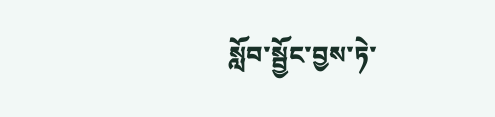སློབ་སྦྱོང་བྱས་ཏེ་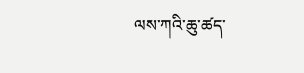ལས་ཀའི་ཆུ་ཚད་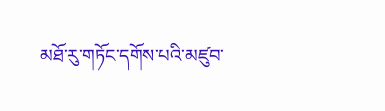མཐོ་རུ་གཏོང་དགོས་པའི་མཛུབ་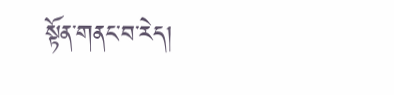སྟོན་གནང་བ་རེད།